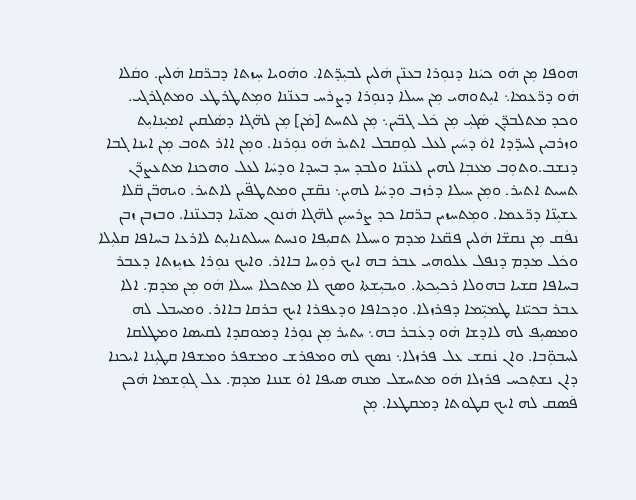ܗܘܦܐ ܡܼܢ ܗܿܘ ܟܝܿܢܐ ܕܢܘܼܪܐ ܒܥܢ̈ܢ ܗܿܠܝܢ ܠܒܝܼܕ̈ܬܐ. ܘܗܿܘܝܐ ܚܼܙܬܐ ܕܒܪ̈ܩܐ ܗܿܠܝܢ. ܘܩܿܠܐ ܗܿܘ ܕܪ̈ܥܡܐ܆ ܐܝܼܬܘܗܝ ܡܼܢ ܚܝܠܐ ܕܢܘܼܪܐ ܕܨܪܚ ܒܥܢ̈ܢܐ ܘܡܼܬܛܪܛܥ ܘܡܬܓܪܓܝ. ܘܟܕ ܡܬܠܒܕ̈ܢ ܣܿܓܝܼ ܡܼܢ ܟܿܠ ܓܒ̈ܝܢ܆ ܡܼܢ ܠܬܚܬ [ܡܿܢ] ܡܼܢ ܠܗ̈ܓܐ ܕܣܿܠܩܝܢ ܐܡܝܼܢܐܝܼܬ ܘܙܪܒܝܢ ܠܚܕ̈ܕܐ ܐܘܿ ܕܚܿܝܢ ܠܥܠ ܠܘܼܩܒܠ ܐܬܝܪ ܗܿܘ ܢܘܼܪܢܐ. ܘܡܼܢ ܐܐܪ ܬܘܒ ܡܼܢ ܐܝܢܐ ܓܒܐ ܕܢܫܒ.ܘܬܘܼܒ ܡܥܒܼܐ ܠܗܝܢ ܠܥܢ̈ܢܐ ܘܠܒܕ ܚܕ ܒܚܕܐ ܘܕܚܿܐ ܠܥܠ ܘܗܟܢܐ ܡܬܥܨܪ̈ܢ ܬܚܝܬ ܐܬܝܪ. ܘܡܼܢ ܚܝܠܐ ܕܪܙܒ ܘܕܚܿܐ ܠܗܝܢ܆ ܢܩ̈ܫܢ ܘܡܬܛܦ̈ܝܢ ܠܐܬܝܪ. ܘܝܗܒ̈ܢ ܩ̈ܠܐ ܥܫܝܼܢ̈ܐ ܕܪ̈ܥܡܐ. ܘܡܼܬܚܙܝܢ ܒܪ̈ܩܐ ܟܕ ܨܪܚܝܼܢ ܠܗ̈ܓܐ ܗܿܢܘܢ ܡܝܢ̈ܝܐ ܕܒܥܢ̈ܢܐ. ܘܒܙܒܢ ܙܒܢ ܢܦܿܩ ܡܼܢ ܢܩܫ̈ܐ ܗܿܠܝܢ ܦܩ̈ܥܐ ܡܕܡ ܘܚܝܠܐ ܬܩܝܼܦܐ ܘܢܚܬ ܚܝܠܬܢܐܝܼܬ ܠܐܪܥܐ ܒܚܐܦܐ ܩܠܝܼܠܐ ܘܟܿܠ ܡܕܡ ܕܢܦܠ ܥܠܘܗܝ ܥܒܪ ܒܗ ܐܝܟ ܪܘܼܚܐ ܒܐܐܪ. ܘܐܝܟ ܢܘܼܪܐ ܥܙܝܼܙܬܐ ܕܥܒܪ ܒܚܐܦܐ ܩܫܝܐ ܒܗܘܠܐ ܪܟܝܼܟܬܐ. ܘܝܒܝܼܫܬܐ ܘܣܟ ܠܐ ܡܬܟܠܐ ܚܝܠܐ ܗܿܘ ܡܼܢ ܡܕܡ. ܐܠܐ ܥܒܪ ܒܟܝ̈ܢܐ ܛܡܝܼ̈ܡܐ ܕܦܪܙܠܐ. ܘܕܟܐܦܐ ܘܕܥܦܪܐ ܐܝܟ ܒܪܩܐ ܒܐܐܪ. ܘܡܚܒܠ ܠܗ ܘܡܣܝܼܦ ܠܗ ܠܐܕܫܐ ܗܿܘ ܕܥܿܒܪ ܒܗ܆ ܝܬܝܪ ܡܼܢ ܢܘܼܪܐ ܕܡܘܩܕܐ ܠܩܝܣܐ ܘܡܛܠܩܐ ܠܚܒܘܼ̈ܒܐ. ܘܐܢ ܢܿܩܫ ܥܠ ܦܪܙܠܐ܆ ܢܣܟ ܠܗ ܘܡܦܪܫ ܘܡܫܦܪ ܘܡܫܦܐ ܩܛܝܼܢܐ ܐܝܟܢܐ ܕܐܢ ܢܫܬܼܟܚ ܦܪܙܠܐ ܗܿܘ ܡܬܚܫܠ ܡܢܗ ܣܝܦܐ ܐܘܿ ܫܢܢܐ ܡܕܡ. ܥܠ ܓܘܼܫܡܐ ܗܿܟܢ ܦܿܣܩ ܠܗ ܐܝܟ ܩܛܘܬܐ ܕܡܩܛܥܐ. ܡܼܢ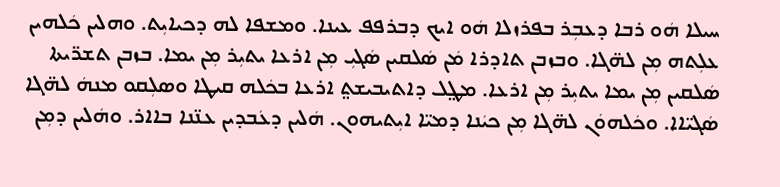ܚܝܠܐ ܗܿܘ ܪܒܐ ܕܥܒܼܪ ܒܦܪܙܠܐ ܗܿܘ ܐܝܟ ܕܒܪܦܦ ܥܝܢܐ. ܘܡܫܦܐ ܠܗ ܕܟܝܐܝܼܬ. ܘܗܠܝܢ ܟܿܠܗܝܢ ܥܠܼܬܗ ܡܼܢ ܠܗ̈ܓܐ. ܘܒܙܒܢ ܬܐܕܪܐ ܡܿܢ ܣܿܠܩܝܢ ܣܿܓܝܼ ܡܼܢ ܐܪܥܐ ܝܬܝܼܪ ܡܼܢ ܝܡܐ. ܒܙܒܢ ܬܫܪ̈ܝܬܐ ܣܿܠܩܝܢ ܡܼܢ ܝܡܐ ܝܬܝܼܪ ܡܼܢ ܐܪܥܐ. ܡܛ݀ܠ ܕܐܬܝܒܝܫܬ݀ ܐܪܥܐ ܒܟܿܠܗ ܩܝܛܐ ܘܣܠܼܩܘ ܡܢܗܿ ܠܗ̈ܓܐ ܣܿܓܝ̈ܐܐ. ܘܟܿܠܗܘܿܢ ܠܗ̈ܓܐ ܡܼܢ ܟܝܿܢܐ ܕܡܝ̈ܐ ܐܝܼܬܝܗܘܢ. ܗܿܠܝܢ ܕܥܿܒܕܝܢ ܥܢ̈ܢܐ ܒܐܐܪ. ܘܗܿܠܝܢ ܕܡܼܢ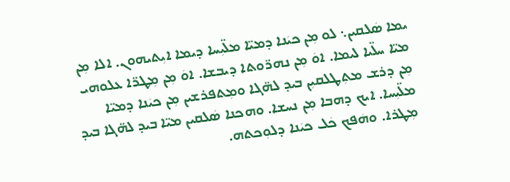ܝܡܐ ܣܿܠܩܝܢ܆ ܠܘ ܡܼܢ ܟܝܿܢܐ ܕܡܝ̈ܐ ܡܠ̈ܝܼܚܐ ܕܝܡܐ ܐܝܼܬܝܗܘܢ. ܐܠܐ ܡܼܢ ܡܝ̈ܐ ܚܠ̈ܝܐ ܠܝܡܐ. ܐܘܿ ܡܼܢ ܢܗܪ̈ܘܬܐ ܕܝܒܫܐ. ܐܘܿ ܡܼܢ ܡܼܛܪ̈ܐ ܥܠܘܗܝ ܡܼܢ ܕܪܫ ܡܬܼܛܠܩܝܼܢ ܒܝܕ ܠܗ̈ܓܐ ܘܡܼܬܦܪܫܝܢ ܡܼܢ ܟܝܿܢܐ ܕܡܝ̈ܐ ܡܠ̈ܝܼܚܐ. ܐܝܟ ܕܗܒܐ ܡܼܢ ܢܚܫܐ. ܘܗܟܢܐ ܣܿܠܩܝܢ ܡܝ̈ܐ ܒܝܕ ܠܗ̈ܓܐ ܒܝܕ ܡܼܛܪܐ. ܘܗܿܦܟ ܟܿܠ ܟܝܿܢܐ ܕܠܘܼܟܬܗ.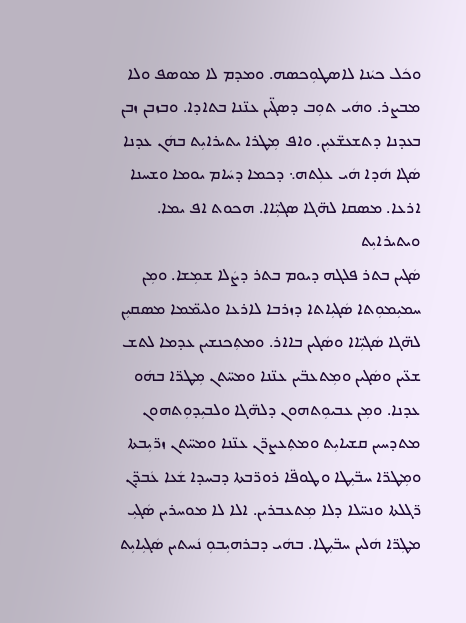ܘܟܿܠ ܟܝܿܢܐ ܠܐܣܛܘܼܟܣܗ. ܘܡܕܡ ܠܐ ܡܘܣܦ ܘܠܐ ܡܒܨܪ. ܘܗܿܝ ܬܘܼܒ ܕܣܓ̈ܝܢ ܥܢ̈ܢܐ ܒܬܐܕܐ. ܘܒܙܒܢ ܙܒܢ ܒܥܕܢܐ ܕܬܫܥܫ̈ܥܝܼܢ. ܘܐܦ ܡܼܛܪܐ ܝܬܝܪܐܝܼܬ ܒܗܿܢ ܥܕܢܐ ܣܿܓܐ ܗܿܕܐ ܗܿܝ ܥܠܼܬܗ܆ ܕܟܡܐ ܕܚܿܐܡ ܝܘܡܐ ܘܫܚܢܐ ܐܪܥܐ. ܡܣܩܐ ܠܗ̈ܓܐ ܣܓܝܼ̈ܐܐ. ܗܟܘܬ ܐܦ ܝܡܐ. ܘܝܬܝܪܐܝܼܬ
ܣܿܓܝܢ ܒܬܪ ܦܠܓܗ ܕܝܘܡ ܒܬܪ ܕܨܿܠܐ ܫܡܼܫܐ. ܘܡܼܢ ܚܡܝܼܡܘܼܬܐ ܣܿܓܝܼܐܬܐ ܕܙܪܒܐ ܠܐܪܥܐ ܘܠܝܡ̈ܡܐ ܡܣܩܝܼܢ ܠܗ̈ܓܐ ܣܿܓܝܼ̈ܐܐ ܘܣܿܓܝܢ ܒܐܐܪ. ܘܡܬܼܟܢܫܝܢ ܥܕܡܐ ܠܬܫ ܫܥ̈ܝܢ ܘܣܿܓܝܢ ܘܡܼܬܥܒ̈ܝܢ ܥܢ̈ܢܐ ܘܡܚ̈ܬܢ ܡܼܛܪ̈ܐ ܒܗܿܘ ܥܕܢܐ. ܘܡܼܢ ܥܒܝܘܼܬܗܘܢ ܕܠܗ̈ܓܐ ܘܠܒܝܼܕܘܼܬܗܘܢ ܡܬܕܚܝܢ ܩܫܝܐܝܼܬ ܘܡܬܼܥܨܪ̈ܢ ܥܢ̈ܢܐ ܘܡܚ̈ܬܢ ܙܪ̈ܝܼܒܬܐ ܘܡܼܛܪ̈ܐ ܚܒ̈ܝܼܛܐ ܘܛܘܦ̈ܐ ܪܘܪ̈ܒܬܐ ܕܒܚܕܐ ܫܿܥܐ ܥܿܒܕ̈ܢ ܪ̈ܓܠܬܐ ܘܢܚ̈ܠܐ ܕܠܐ ܡܼܬܥܒܪܝܢ. ܐܠܐ ܠܐ ܡܘܚܪܝܢ ܣܿܓܝܼ ܡܛܼܪ̈ܐ ܗܿܠܝܢ ܚܒ̈ܝܼܛܐ. ܒܗܿܝ ܕܒܪܗܝܼܒܘܼ ܢܿܚܬܝܢ ܣܿܓܝܼܐܝܼܬ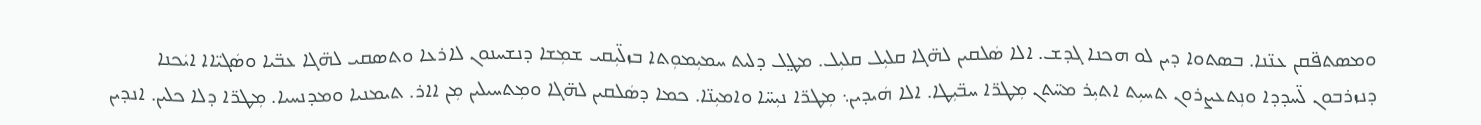ܘܡܣܬܦ̈ܩܢ ܥܢ̈ܢܐ. ܒܣܬܘܐ ܕܝܢ ܠܘ ܗܟܢܐ ܓܕܫ. ܐܠܐ ܣܿܠܩܝܢ ܠܗ̈ܓܐ ܩܠܝܼܠ ܩܠܝܼܠ. ܡܛ݀ܠ ܕܠܝܬ ܚܡܝܼܡܘܼܬܐ ܒܙܠ̈ܝܼܩܝ ܫܡܼܫܐ ܕܢܫܚܢܘܢ ܠܐܪܥܐ ܘܬܣܩܝ ܠܗ̈ܓܐ ܥܒ̈ܝܐ ܘܣܿܓܝ̈ܐܐ ܐܝܿܟܢܐ ܕܢܙܪܒܘܢ ܠ̈ܚܕܕܐ ܘܢܼܬܥܨܪܘܢ ܬܚܝܼܬ ܐܬܝܼܪ ܡܚ̈ܬܢ ܡܼܛܪ̈ܐ ܚܒ̈ܝܼܛܐ. ܐܠܐ ܗܿܝܕܝܢ܆ ܡܼܛܪ̈ܐ ܢܝܼܚ̈ܐ ܘܐܡܝܼܢ̈ܐ. ܟܡܐ ܕܣܿܠܩܝܢ ܠܗ̈ܓܐ ܘܡܼܬܚܝܠܝܢ ܡܼܢ ܐܐܪ. ܬܝܡܢܝܐ ܘܡܕܢܚܝܐ. ܡܼܛܪ̈ܐ ܕܠܐ ܟܠܝܢ. ܐܢܕܝܢ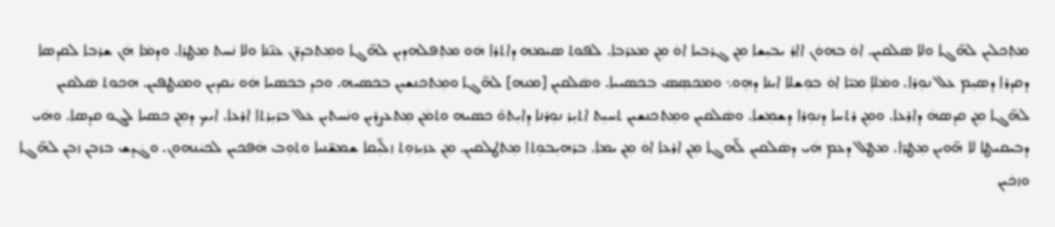ܡܬܼܟܠܝܢ ܠܗ̈ܓܐ ܘܠܐ ܣܿܠܩܝܢ. ܐܘܿ ܒܗܘܿܢ ܐܐܪ ܝܒܝܼܫܐ ܡܼܢ ܓܪܒܝܐ ܐܘܿ ܡܼܢ ܡܥܪܒܐ. ܠܦܘܬ ܣܝܿܡܗ ܕܐܬܪܐ ܗܿܘ ܡܬܼܦܠܗܕܝܢ ܠܗ̈ܓܐ ܘܡܼܬܒܕܪ̈ܢ ܥܢ̈ܢܐ ܘܠܐ ܢܿܚܬ ܡܼܛܪܐ. ܘܕܡܿܐ ܗܿܢ ܫܪܒܐ ܠܩܕܣܐ ܕܩܕܪܐ ܕܣܝܼܡ ܥܠ ܢܘܼܪܐ. ܘܡܿܠܐܼ ܡܝ̈ܐ ܐܘܿ ܒܘܼܫܠܐ ܐܝܢܐ ܕܗܼܘ܆ ܘܡܟܣܼܣ ܒܟܣܝܝܐ. ܘܣܿܠܩܝܢ [ܡܢܗ] ܠܗ̈ܓܐ ܘܡܼܬܟܢܫܝܼܢ ܒܟܣܝܗ. ܘܟܕ ܒܟܣܝܐ ܗܿܘ ܝܿܩܕܝܢ ܘܡܢܛܦܝܢ. ܗܟܘܬ ܣܿܠܩܝܢ ܠܗ̈ܓܐ ܡܼܢ ܩܕܣܗܿ ܕܐܪܥܐ. ܘܡܼܢ ܪܬܚܐ ܕܢܘܼܪܐ ܕܫܡܼܫܐ. ܘܣܿܠܩܝܢ ܘܡܼܬܟܢܫܝܢ ܬܚܝܼܬ ܐܬܝܼܪ ܢܘܼܪܢܐ ܕܐܝܼܬܘ̄ ܟܣܝܗ ܘܬܡܿܢ ܡܼܬܥܨܪܝܢ ܘܢܿܚܬܝܢ ܥܠ ܒܪܝܼܪܬܐ ܐܪܥܐ. ܐܝܟ ܕܡܼܢ ܟܣܝܐ ܠܓܘ ܩܕܣܐ. ܘܗܿܝ ܕܒܝܩܝܛܐ ܠܐ ܗ̈ܘܝܢ ܡܼܛܪ̈ܐ. ܡܛ݀ܠ ܕܥܡ ܗܿܝ ܕܣܿܠܩܝܢ ܠ̈ܗܓܐ ܡܼܢ ܐܪܥܐ ܐܘܿ ܡܼܢ ܝܡܐ. ܒܪܗܝܼܒܘܼܬܐ ܡܼܬܛܠܩܝܢ. ܡܼܢ ܥܙܝܼܙܘܼܬ ܙܠ̈ܝܼܩܐ ܫܡܫ̈ܢܝܐ ܘܬܘܼܒ ܗܿܦܟܝܢ ܠܟܝܿܢܗܘܢ. ܘܓܿܕܫ ܒܙܒܢ ܙܒܢ ܠܗ̈ܓܐ ܘܙܟܿܝܢ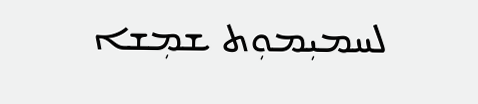ܠܚܡܝܼܡܘܼܬ ܫܡܼܫܐ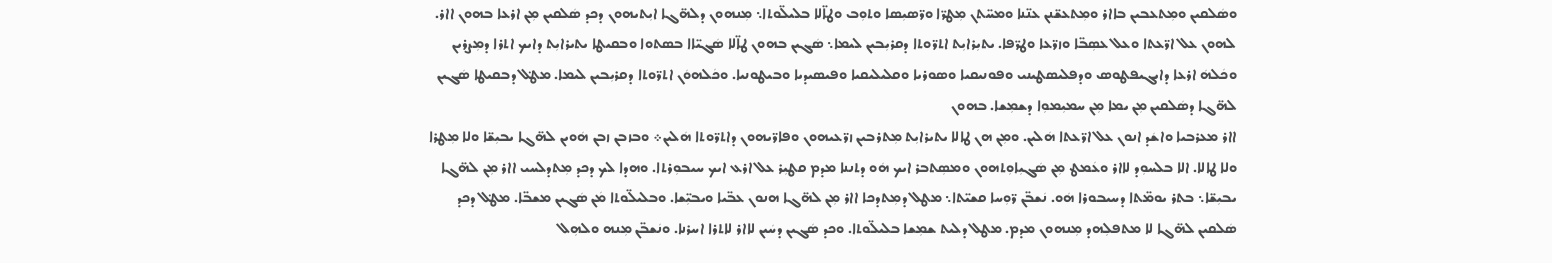ܘܣܿܠܩܝܢ ܘܡܼܬܥܒܝܢ ܒܐܐܪ ܘܡܼܬܥܫ̈ܢܢ ܥܢ̈ܢܐ ܘܡܚ̈ܬܢ ܡܼܛܪ̈ܐ ܘܪ̈ܣܝܼܣܐ ܘܬܘܼܒ ܘܛܐ̈ܠܐ ܒܠܝܠ̈ܘܬܐ܆ ܡܼܢܗܘܢ ܕܠܗ̈ܓܐ ܐܝܼܬܝܗܘܢ ܕܟܕ ܣܿܠܩܝܢ ܡܼܢ ܐܪܥܐ ܒܗܘܢ ܐܐܪ. ܠܗܘܢ ܥܠ ܐܪ̈ܥܬܐ ܘܥܠ ܥܣܼܒ̈ܐ ܘܙܪ̈ܥܐ ܘܛܪ̈ܦܐ. ܝܬܝܼܪܐܝܼܬ ܐܬܪ̈ܘܬܐ ܕܩܪܝܼܒܝܢ ܠܝܡܐ܆ ܣܿܓܝܢ ܒܗܘܢ ܛܐ̈ܠܐ ܣܿܓܝ̈ܐܐ ܒܣܬܘܐ ܘܒܩܝܛܐ ܝܬܝܪܐܝܼܬ ܕܐܝܟ ܐܬܪܐ ܕܡܼܨܪܝܢ ܘܟܿܠܗܿ ܐܪܥܐ ܕܐܝܓܝܦܛܘܣ ܘܕܦܠܝܣܛܝܢܝ ܘܦܘܢܝܩܝܐ ܘܣܘܪܝܐ ܘܩܠܝܠܝܩܝܐ ܘܦܝܣܝܕܝܐ ܘܒܝܛܘܢܝܐ. ܘܟܿܠܗܘܿܢ ܐܬܪ̈ܘܬܐ ܕܩܪܝܼܒܝܢ ܠܝܡܐ. ܡܛ݀ܠ ܕܒܩܝܛܐ ܣܿܓܝܢ ܠܗ̈ܓܐ ܕܣܿܠܩܝܢ ܡܼܢ ܝܡܐ ܡܼܢ ܚܡܝܼܡܘܼܐ ܕܫܡܼܫܐ. ܒܗܘܢ
ܐܐܪ ܡܥܪܒܝܐ ܘܐܫܿܕ ܐܢܘܢ ܥܠ ܐܪ̈ܥܬܐ ܗܿܠܝܢ. ܘܡܼܢ ܗܢ ܛܐܠܐ ܝܬܝܪܐܝܼܬ ܡܼܬܪܒܝܢ ܙܪ̈ܥܝܗܘܢ ܘܦܐܪ̈ܝܗܘܢ ܕܐܬܪ̈ܘܬܐ ܗܿܠܝܢ܀ ܘܒܙܒܢ ܙܒܢ ܗܿܘܝܢ ܠܗ̈ܓܐ ܝܒܝܼܫ̈ܐ ܘܠܐ ܡܼܛܪܐ ܘܠܐ ܛܐܠܐ. ܐܠܐ ܒܠܚܘܼܕ ܠܐܐܪ ܘܥܿܡܛ ܡܼܢ ܣܿܓܝܼܐܘܼܬܗܘܢ ܘܡܣܼܬܒܪ ܐܝܟ ܗܿܘ ܕܬܢܢܐ ܡܕܡ ܩܛܝܼܪ ܥܠ ܐܪܥ ܐܝܟ ܚܝܒܘܼܪܬܐ. ܘܗܕܐ ܠܟ ܕܟܕ ܡܼܬܕܠܚܝ ܐܐܪ ܡܼܢ ܠܗ̈ܓܐ ܝܒܝܼܫ̈ܐ܆ ܒܬܪ ܝܘܡ̈ܬܐ ܕܚܝܒܘܪܐ ܗܿܘ. ܢܿܫܒ̈ܢ ܪ̈ܘܼܚܐ ܩܫܝ̈ܬܐ܆ ܡܛܠ ܕܡܼܬܕܟܐ ܐܐܪ ܡܼܢ ܠܗ̈ܓܐ ܗܢܘܢ ܥܒ̈ܝܐ ܘܝܒܝܼ̈ܫܐ. ܘܒܠܝܠ̈ܘܬܐ ܡܿܢ ܣܿܓܝܢ ܡܫܒ̈ܐ. ܡܛ݀ܠ ܕܟܕ ܣܿܠܩܝܢ ܠܗ̈ܓܐ ܠܐ ܡܬܦܠܼܗܕ ܡܼܢܗܘܢ ܡܕܡ. ܡܛܠ ܕܠܝܬ ܫܡܼܫܐ ܒܠܝܠ̈ܘܬܐ. ܘܟܕ ܣܿܓܝܢ ܕܚܿܝܢ ܠܐܐܪ ܠܐܬܪܐ ܐܚܪܢܐ. ܘܢܿܫܒ̈ܢ ܡܼܢܗ ܘܠܗܼܠ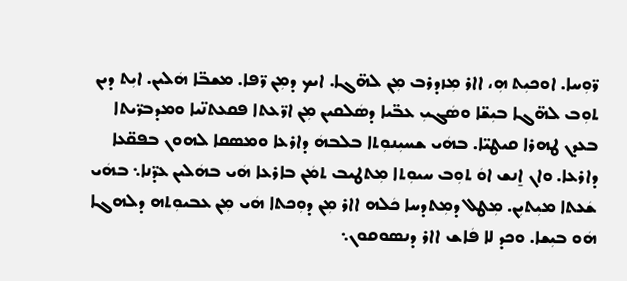ܪ̈ܘܼܚܐ. ܐܘܟܝܼܬ ܗܼ، ܐܐܪ ܡܼܙܕܪܒ ܡܼܢ ܠܗ̈ܓܐ. ܐܝܟ ܕܡܼܢ ܪ̈ܦܐ. ܡܫܒ̈ܐ ܗܿܠܝܢ. ܐܝܼܬ ܕܝܢ ܬܘܼܒ ܠܗ̈ܓܐ ܒܝܼܫ̈ܐ ܘܣܿܓܝܼ ܥܒ̈ܝܐ ܕܣܿܠܩܝܢ ܡܼܢ ܐܪ̈ܥܬܐ ܦܩܥܬܢ̈ܝܐ ܘܡܕܒܪ̈ܝܬܐ ܒܥܕܢ ܛܗܪܐ ܩܝܛܝ̈ܐ. ܒܗܿܝ ܫܚܝܼܢܘܼܬܐ ܒܠܒܗܿ ܕܐܪܥܐ ܘܡܣܩܐ ܠܗܘܢ ܒܦܩ̈ܥܐ ܕܐܪܥܐ. ܘܐܢ ܐ̱ܢܫ ܐܘܿ ܬܘܼܒ ܚܝܘܼܬܐ ܡܼܬܛܝܒ ܬܡܿܢ ܒܐܪܥܐ ܗܿܝ ܒܗܿܠܝܢ ܥܕ̈ܢܐ܆ ܒܗܿܝ ܫܿܥܬܐ ܡܝܼܬܝܼܢ. ܡܼܛܠ ܕܡܼܬܕܚܐ ܟܿܠܗ ܐܐܪ ܡܼܢ ܕܘܼܟܬܐ ܗܿܝ ܡܼܢ ܥܒܝܘܼܬܗ ܕܠܗܓܐ ܗܿܘ ܒܝܼܫܐ. ܘܟܕ ܠܐ ܦܿܐܫ ܐܐܪ ܕܢܣܘܩܘܢ܆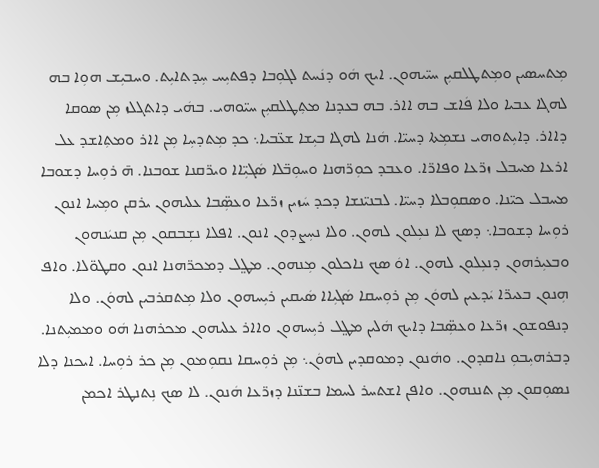ܡܼܬܚܣܝܢ ܘܡܼܬܛܠܩܝܼܢ ܚܝ̈ܝܗܘܢ. ܐܝܟ ܗܿܘ ܕܢܿܚܬ ܠܓܘܼܒܐ ܕܦܬܝܼܚ ܚܼܕܬܐܝܼܬ. ܘܚܒܝܼܫ ܗܘܼܐ ܒܗ ܠܗܓܐ ܥܒܝܐ ܘܠܐ ܦܿܐܫ ܒܗ ܐܐܪ. ܒܗ ܒܥܕܢܐ ܡܬܼܛܠܩܝܼܢ ܚܝ̈ܘܗܝ. ܒܗܿܝ ܕܐܬܓܠܙ ܡܼܢ ܣܘܩܐ ܕܐܐܪ. ܕܐܝܼܬܘܗܝ ܢܫܡܼܬܐ ܕܚܝ̈ܐ. ܗܿܢܐ ܠܗܓܐ ܒܝܼܫܐ ܫܥ̈ܒܝܐ܆ ܟܕ ܡܼܬܕܚܼܐ ܡܼܢ ܐܐܪ ܘܡܬܼܐܫܕ ܥܠ ܐܪܥܐ ܡܚܒܠ ܙܪ̈ܥܐ ܘܦܐܪ̈ܐ. ܘܥܒܕ ܟܘܼܪ̈ܗܢܐ ܘܚܘܼܒ̈ܠܐ ܣܿܓܝܼ̈ܐܐ ܘܝܪ̈ܩܢܐ ܫܘܒܢܐ. ܗ̄ ܪܘܼܚܐ ܕܫܘܒܐ ܡܚܒܠ ܟܝ̈ܢܐ. ܘܣܩܘܼܒܠܐ ܕܚܝ̈ܐ. ܠܒܢܝ̈ܢܫܐ ܕܟܕ ܚܿܙܝܢ ܙܪ̈ܥܐ ܘܥܣܼ̈ܒܐ ܥܠܝܗܘܢ ܝܪܩܢ ܘܡܼܚܐ ܐܢܘܢ ܪܘܼܚܐ ܕܫܘܒܐ܆ ܕܣܟ ܠܐ ܢܥܼܠܘܢ ܠܗܘܢ. ܘܠܐ ܢܚܼܨܕܘܢ ܐܢܘܢ. ܐܦܠܐ ܢܫܼܒܩܘܢ ܡܼܢ ܩܢܝܿܢܗܘܢ ܘܒܥܝܼܪܗܘܢ ܕܢܥܼܠܘܢ ܠܗܘܢ. ܐܘܿ ܣܟ ܢܐܟܠܘܢ ܡܼܢܗܘܢ. ܡܛ݀ܠ ܕܡܟܪ̈ܗܢܐ ܐܢܘܢ ܘܩܛܘ̈ܠܐ. ܘܐܦ ܗܼܢܘܢ ܒܥܝܪ̈ܐ ܝܿܕܥܝܢ ܠܗܘܿܢ ܡܼܢ ܪܘܼܚܩܐ ܣܿܓܝܼܐܐ ܣܿܝܩܝܢ ܪܝܼܚܗܘܢ ܘܠܐ ܡܼܬܩܪܒܝܢ ܠܗܘܿܢ. ܘܠܐ ܕܢܦܘܫܘܢ ܙܪ̈ܥܐ ܘܥܣܼ̈ܒܐ ܕܐܝܟ ܗܿܠܝܢ ܡܛ݀ܠ ܪܝܼܚܗܘܢ ܘܐܐܪ ܥܠܝܗܘܢ ܡܟܪܗܢܐ ܗܿܘ ܘܡܡܝܼܬܢܐ. ܕܒܪܗܝܼܒܘܼ ܢܐܩܕܘܢ. ܘܗܿܢܘܢ ܕܡܘܩܕܝܢ ܠܗܘܿܢ܆ ܡܼܢ ܪܘܼܚܩܐ ܢܩܘܼܡܘܢ ܡܼܢ ܟܪ ܪܘܼܚܐ. ܐܝܟܢܐ ܕܠܐ ܢܣܘܼܩܘܢ ܡܼܢ ܬܢܢܗܘܢ. ܘܐܦܢ ܐܫܬܚܪ ܠܚܡܐ ܒܫܢ̈ܢܐ ܕܙܪ̈ܥܐ ܗܿܢܘܢ. ܠܐ ܣܟ ܢܼܬܢܛܪ ܐܟܡܢ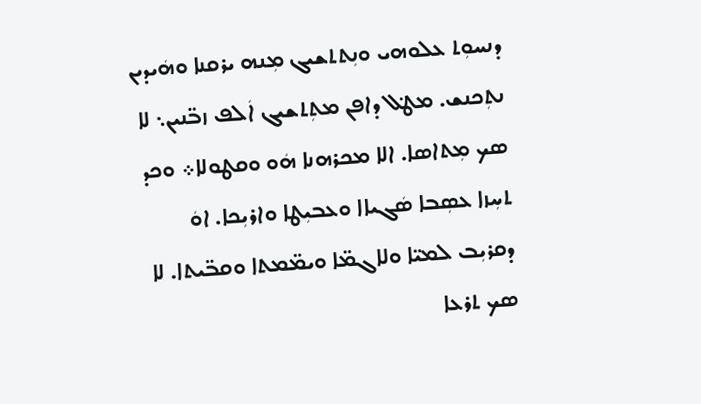ܕܢܚܘܼܬ ܥܠܘܗܝ ܘܢܼܬܬܫܝܓ ܡܼܢܗ ܝܪܩܢܐ ܘܗܿܝܕܝܢ ܢܬܼܟܢܫ. ܡܛ݀ܠ ܕܐܦܢ ܡܬܼܬܫܝܓ ܐܿܠܦ ܙܒ̈ܢܝܢ܆ ܠܐ ܣܟ ܡܼܬܐܣܐ. ܐܠܐ ܡܟܪܗܢܐ ܗܿܘ ܘܩܛܘܠܐ܀ ܘܟܕ ܬܚܼܙܐ ܥܣܼܒܐ ܣܿܓܝܐܐ ܘܥܒܝܼܛܐ ܘܐܪܝܼܟܐ. ܐܘܿ ܕܩܪܝܼܒ ܠܡܝ̈ܐ ܘܠܐܓܡ̈ܐ ܘܝܡ̈ܡܬܐ ܘܩܒ̈ܝܬܐ. ܠܐ ܣܟ ܬܪܥܐ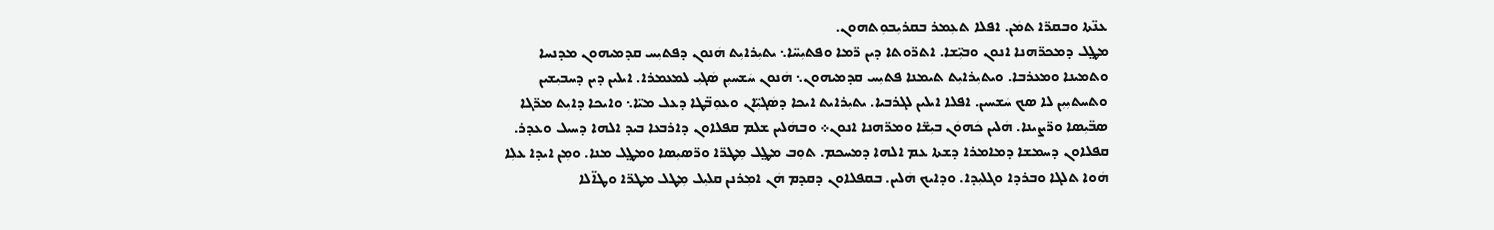ܥܢ̈ܬܐ ܘܒܩܪ̈ܐ ܬܡܿܢ. ܐܦܠܐ ܬܥܼܡܪ ܒܩܪܝܼܒܘܼܬܗܘܢ.
ܡܛ݀ܠ ܕܡܟܪ̈ܗܢܐ ܐܢܘܢ ܘܒܝܼ̈ܫܐ. ܐܬܪ̈ܘܬܐ ܕܝܢ ܪ̈ܡܐ ܘܦܬܝܼܚ̈ܐ܆ ܝܬܝܼܪܐܝܼܬ ܗܿܢܘܢ ܕܦܬܝܼܚ ܩܕܡܝܗܘܢ ܡܕܢܚܐ ܘܬܡܝܢܐ ܘܡܥܪܒܐ. ܘܝܬܝܼܪܐܝܼܬ ܬܝܡܢܐ ܦܬܝܼܚ ܩܕܡܝܗܘܢ܆ ܗܿܢܘܢ ܚܿܫܚܝܼܢ ܣܿܓܝܼ ܠܡܥܡܪܐ. ܐܝܠܝܢ ܕܝܢ ܕܚܒܝܼܫܝܢ ܘܬܚܬܝܼܝܼܢ ܠܐ ܣܟ ܚܿܫܚܝܢ. ܐܦܠܐ ܐܝܠܝܢ ܠܓܪܒܝܐ. ܝܬܝܼܪܐܝܬ ܐܝܟܐ ܕܣܿܓܝܼ̈ܐܢ ܘܥܘܼܒ̈ܛܐ ܕܥܠ ܡܝ̈ܐ܆ ܘܐܝܟܐ ܕܐܝܼܬ ܡܪ̈ܓܐ ܣܒ̈ܝܼܣܐ ܘܪ̈ܨܝܢܐ. ܗܿܠܝܢ ܟܿܗܘܿܢ ܒܝܼܫ̈ܐ ܘܡܪ̈ܗܢܐ ܐܢܘܢ܀ ܘܒܗܿܠܝܢ ܫܠܡ ܩܦܠܐܘܢ ܕܐܪܒܥܐ ܒܝܕ ܐܠܗܐ ܕܚܝܠ ܘܥܕܪ.
ܩܦܠܐܘܢ ܕܚܡܫܐ ܕܡܐܡܪܐ ܕܫܬܐ ܥܡ ܐܠܗܐ ܕܡܚܟܡ. ܬܘܼܒ ܡܛ݀ܠ ܡܼܛܪ̈ܐ ܘܪ̈ܣܝܼܣܐ ܘܡܛ݀ܠ ܡܢܐ. ܘܡܼܢ ܐܝܕܐ ܥܠܼܐ ܗܿܘܐ ܬܠܓܐ ܘܒܪܕܐ ܘܓܠܝܼܕܐ. ܘܕܐܝܟ ܗܿܠܝܢ. ܒܩܦܠܐܘܢ ܕܩܕܡ ܗܿܢ ܐܡܼܪܢܢ ܩܠܝܼܠ ܡܼܛܠ ܡܛܪ̈ܐ ܘܛܐ̈ܠܐ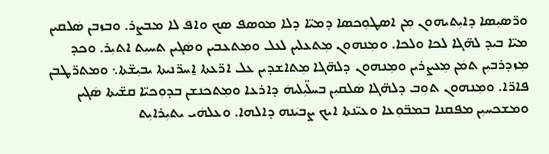ܘܪ̈ܣܝܼܣܐ ܕܐܝܼܬܝܗܘܢ ܡܼܢ ܐܣܛܘܼܟܣܐ ܕܡܝ̈ܐ ܕܠܐ ܡܘܣܦ ܣܟ ܘܐܦ ܠܐ ܡܒܨܪ. ܘܒܙܒܢ ܣܿܠܩܝܢ ܡܝ̈ܐ ܒܝܕ ܠܗ̈ܓܐ ܠܟܐ ܘܠܟܐ. ܘܡܼܢܗܘܢ ܡܼܬܥܠܝܢ ܠܥܠ ܘܡܼܬܥܒܝܢ ܘܣܿܓܝܢ ܬܚܝܼܬ ܐܬܝܼܪ. ܘܟܕ ܡܼܙܕܪܒܝܼܢ ܬܡܿܢ ܡܼܥܨܪܝܢ ܘܡܼܢܗܘܢ ܕܠܗ̈ܓܐ ܡܼܬܐܫܕܝܢ ܥܠ ܐܪ̈ܥܬܐ ܐ̱ܚܪ̈ܢܝܬܐ ܝܒܝܼܫ̈ܬܐ܆ ܘܡܬܪ̈ܛܒܢ ܦܐܪ̈ܐ. ܘܡܼܢܗܘܢ ܬܘܼܒ ܕܠܗ̈ܓܐ ܣܿܠܩܝܼܢ ܒܚܠ̈ܝܼܠܝܗܿ ܕܐܪܥܐ ܘܡܼܬܟܢܫܢ ܒܕܘܼܟܝ̈ܐ ܩܫ̈ܝܬܐ ܣܿܓܝܢ ܘܡܫܟܚܝܼܢ ܡܦܩܢܐ ܒܡܒ̈ܘܼܥܐ ܘܥܝ̈ܢܬܐ ܐܝܟ ܨܒܝܿܢܗ ܕܐܠܗܐ. ܘܥܠܗܿܝ ܝܬܝܼܪܐܝܼܬ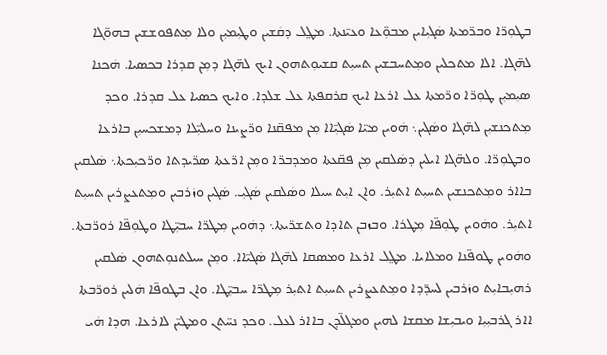ܒܛܘܼܪ̈ܐ ܘܒܪ̈ܡܬܐ ܣܿܓܝܼܐܝܢ ܡܒܘܼ̈ܥܐ ܘܥܝ̈ܢܬܐ. ܡܛ݀ܠ ܕܩܿܫܝܢ ܘܛܝܼܡܝܼܢ ܘܠܐ ܡܼܬܦܘܫܫܝܢ ܒܗܘ̈ܓܐ ܠܗ̈ܓܐ. ܐܠܐ ܡܬܟܠܝܢ ܘܡܼܬܚܒܫܝܢ ܬܚܝܼܬ ܩܫܝܘܼܬܗܘܢ ܐܝܟ ܠܗ̈ܓܐ ܕܡܼܢ ܩܕܪܐ ܒܟܣܝܐ. ܗܿܟܢܐ ܣܝܼܡܝܼܢ ܛܘܼܪ̈ܐ ܘܪ̈ܡܬܐ ܥܠ ܐܪܥܐ ܐܝܟ ܩܪܩܦܬܐ ܥܠ ܫܠܕܐ. ܘܐܝܟ ܟܣܝܐ ܥܠ ܩܕܪܐ. ܘܟܕ ܡܼܬܟܢܫܝܼܢ ܠܗ̈ܓܐ ܘܣܿܓܝܢ܆ ܗܿܘܝܢ ܡܝ̈ܐ ܣܿܓܝܼ̈ܐܐ ܡܼܢ ܡܦܩ̈ܢܐ ܘܪ̈ܨܝܢܐ ܘܚܠܝܼ̈ܠܐ ܕܡܫܟܚܝܼܢ ܒܐܪܥܐ ܘܒܛܘܼܪ̈ܐ. ܘܠܗ̈ܓܐ ܐܝܠܝܢ ܕܣܿܠܩܝܢ ܡܼܢ ܦܩ̈ܥܬܐ ܘܡܕܒܪ̈ܐ ܘܡܼܢ ܐܪ̈ܥܬܐ ܣܪ̈ܝܕܬܐ ܘܪ̈ܟܝܼܟܬܐ܆ ܣܿܠܩܝܢ ܒܐܐܪ ܘܡܼܬܟܢܫܝܢ ܬܚܝܼܬ ܐܬܝܼܪ. ܘܐܢ ܐܝܼܬ ܚܝܠܐ ܘܣܿܠܩܝܢ ܣܿܓܝܼ. ܣܿܓܝܢ ܘܙܿܪܒܝܢ ܘܡܼܬܥܨܪܝܢ ܬܚܝܼܬ ܐܬܝܼܪ. ܘܗܿܘܝܢ ܛܘܼܦ̈ܐ ܡܼܛܪܐ. ܘܒܙܒܢ ܬܐܕܐ ܘܬܫܪ̈ܝܬܐ܆ ܕܗܿܘܝܢ ܡܼܛܪ̈ܐ ܚܒܝܼ̈ܛܐ ܘܛܘܼܦ̈ܐ ܪܘܪ̈ܒܬܐ. ܘܗܿܘܝܢ ܛܘܦ̈ܢܐ ܘܡܠܐܝܐ. ܡܛ݀ܠ ܐܪܥܐ ܘܡܣܩܐ ܠܗ̈ܓܐ ܣܿܓܝ̈ܐܐ. ܘܡܼܢ ܚܝܠܬܢܘܼܬܗܘܢ ܣܿܠܩܝܢ ܪܗܝܼܒܐܝܼܬ ܘܙܿܪܒܝܢ ܠܚܕ̈ܕܐ ܘܡܼܬܥܨܪܝܢ ܬܚܝܼܬ ܐܬܝܼܪ ܡܼܛܪ̈ܐ ܚܒܝܼ̈ܛܐ. ܘܐܢ ܒܛܘܦ̈ܐ ܗܿܠܝܢ ܪܘܪ̈ܒܬܐ ܐܐܪ ܓܪܒܝܼܝܼܐ ܘܝܒܝܼܫܐ ܡܩܫܐ ܠܗܝܢ ܘܡܓܠ̈ܕܢ ܒܐܐܪ ܠܥܠ. ܘܟܕ ܢܚ̈ܬܢ ܘܡܛܝ̈ܢ ܠܐܪܥܐ. ܗܕܐ ܗܿܝ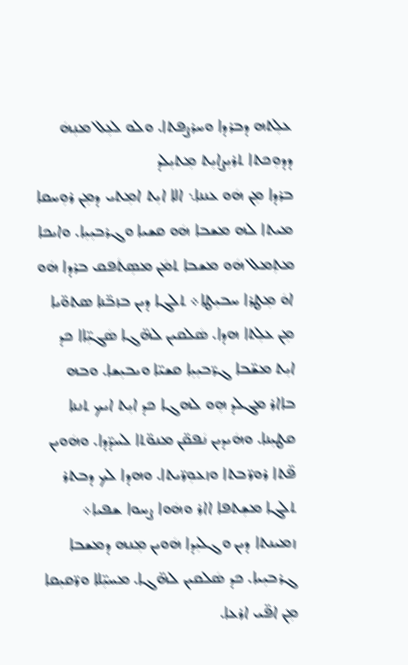ܥܠܼܬܗ ܕܒܪܕܐ ܘܚܪܨܦܬܐ. ܘܠܘ ܠܥܼܠ ܡܢܼܗܿ ܕܕܘܼܟܬܐ ܬܪܝܼܨܐܝܼܬ ܡܼܬܝܼܠܕ
ܒܪܕܐ ܡܼܢ ܗܿܘ ܥܢܢܐ܆ ܐܠܐ ܐܝܼܬ ܐܡܼܬܝ ܕܡܼܢ ܪܘܼܚܩܐ ܡܝܬܐ ܠܗ ܡܫܒܐ ܗܿܘ ܩܫܝܐ ܘܓܪܒܝܼܝܼܐ. ܘܐܝܟܐ ܡܬܼܡܠ ܗܿܘ ܡܫܒܐ ܬܡܿܢ ܡܣܼܬܿܦܩ ܒܪܕܐ ܗܿܘ ܐܘܿ ܡܼܛܪܐ ܚܒܝܼܛܐ܀ ܬܠܓܐ ܕܝܢ ܒܙܒ̈ܢܐ ܣܬܘ̈ܝܐ ܡܼܢ ܥܠܼܬܐ ܗܕܐ. ܣܿܠܩܝܢ ܠܗ̈ܓܐ ܣܿܓܝܼ̈ܐܐ ܟܕ ܐܝܼܬ ܡܫ̈ܒܐ ܓܪ̈ܒܝܼܝܼܐ ܩܫܝ̈ܐ ܘܝܒܝܼܫܐ. ܘܒܗ ܒܐܐܪ ܡܓܠܕ ܗܼܘ ܠܗܓܐ ܟܕ ܐܝܼܬ ܐܝܟ ܬܢܢܐ ܩܛܝܼܢܐ. ܘܗܿܝܕܝܢ ܢܿܦܩ̈ܢ ܡܢܘ̈ܬܐ ܠܚܕ̈ܕܐ. ܘܗܿܘܝܢ ܦ̈ܬܐ ܪܘܪ̈ܒܬܐ ܘܙܥܘܼܪ̈ܝܬܐ. ܘܗܕܐ ܠܟ ܕܒܬܪ ܬܠܓܐ ܡܫܼܬܦܐ ܐܐܪ ܘܗܿܘܐ ܨܚܘܐ ܫܦܝܐ܀ ܙܡܝܢܬܐ ܕܝܢ ܘܓܠܝܼܕܐ ܗܿܘܝܢ ܡܼܢܗ ܕܡܫܒܐ ܓܪܒܝܼܝܐ. ܟܕ ܣܿܠܩܝܢ ܠܗ̈ܓܐ. ܡܚܝܼ̈ܠܐ ܘܪ̈ܩܝܼܩܐ ܡܼܢ ܐܦ̈ܝ ܐܪܥܐ.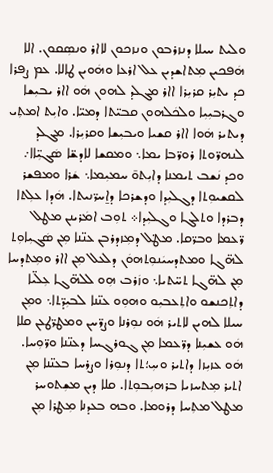ܘܠܝܬ ܚܝܠܐ ܕܢܙܪܒܘܢ ܘܢܙܟܘܢ ܠܐܐܪ ܘܢܣܼܩܘܢ. ܐܠܐ ܗܿܦܟܝܢ ܡܼܬܐܫܕܝܢ ܥܠ ܐܪܥܐ ܘܗܿܘܝܢ ܛܐܠܐ. ܥܡ ܨܦܪܐ ܟܕ ܝܬܝܼܪ ܩܪܝܼܪܐ ܐܐܪ ܡܓܠܕ ܠܗܘܢ ܗܿܘ ܐܐܪ ܝܒܝܼܫܐ ܘܓܪܒܝܼܝܼܐ ܘܠܟܿܠܗܘܢ ܩܒܝ̈ܬܐ ܕܡܝ̈ܐ. ܘܐܝܼܬ ܐܡܬܼܝ ܕܝܬܝܪ ܗܿܘܐ ܐܐܪ ܩܫܝܐ ܘܝܒܝܼܫܐ ܘܩܪܝܼܪܐ. ܡܓܠܕ ܠܢܗܪ̈ܘܬܐ ܪܘܪ̈ܒܐ ܝܡܐ܆ ܘܡܩܫܐ ܠܐܕܫ̈ܐ ܣܿܓܝܼ̈ܐܐ܇ ܘܟܕ ܢܿܫܒ ܬܝܡܢܐ ܕܐܝܼܬܘ̄ ܚܡܝܼܡܐ܆ ܫܿܪܐ ܘܡܦܫܪ ܠܩܫܝܘܼܬܐ ܕܓܠܝܼܕܐ ܘܕܫܪܟܐ ܕܐ̱ܚܪ̈ܢܝܬܐ. ܗܿܕܐ ܥܠܼܬܐ ܕܒܪܕܐ ܘܬܠܓܐ ܘܓܠܝܼܕܐ܀ ܬܘܼܒ ܐܡܿܪܝܢܢ ܡܛܠ ܪ̈ܥܡܐ ܘܒܪ̈ܩܐ. ܡܛ݀ܠ ܕܡܼܙܕܪܒܢ ܥܢ̈ܢܐ ܡܼܢ ܣܿܓܝܼܐܘܼܬ ܠܗ̈ܓܐ ܘܡܬܕܚܝܿܢܘܼܬܗܘܿܢ ܕܠܥܠ ܡܼܢ ܐܐܪ ܘܡܼܬܕܚܐ ܡܼܢ ܠܗ̈ܓܐ ܬܚ̈ܬܝܐ܆ ܘܙܿܪܒ ܗܼܘ ܠܠܗ̈ܓܐ ܥܼܠ̈ܝܐ ܕܐܬܼܟܢܫܘ ܘܐܬܼܥܒܝܼܘ ܘܗܘܼܘ ܥܢ̈ܢܐ ܠܒܝܼܕ̈ܬܐ܆ ܘܡܼܢ ܚܝܠܐ ܠܗܝܢ ܠܐܬܝܪ ܗܿܘ ܢܘܼܪܢܐ ܘܨܪ̈ܚܢ ܘܡܛܪ̈ܛܥܢ ܩܠܐ ܗܿܘ ܥܫܝܼܢܐ ܕܪ̈ܥܡܐ ܡܼܢ ܓܘܪܓܚܐ ܕܥܢ̈ܢܐ ܘܪ̈ܘܼܚܐ. ܗܿܘ ܥܙܝܼܙܐ ܕܐܬܝܪ ܘܚܼ؛ܬܐ ܕܢܘܼܪܐ ܘܨܪܚܐ ܒܥܢ̈ܢܐ ܡܼܢ ܐܬܝܪ ܡܼܬܚܙܝܐ ܒܪܗܝܼܒܘܼܬܐ. ܩܠܐ ܕܝܢ ܡܫܼܬܘܚܪ ܡܛܠ ܡܬܼܚܐ ܕܪܘܡܐ. ܘܒܗ ܒܥܕܢܐ ܡܼܛܪܐ ܡܼܢ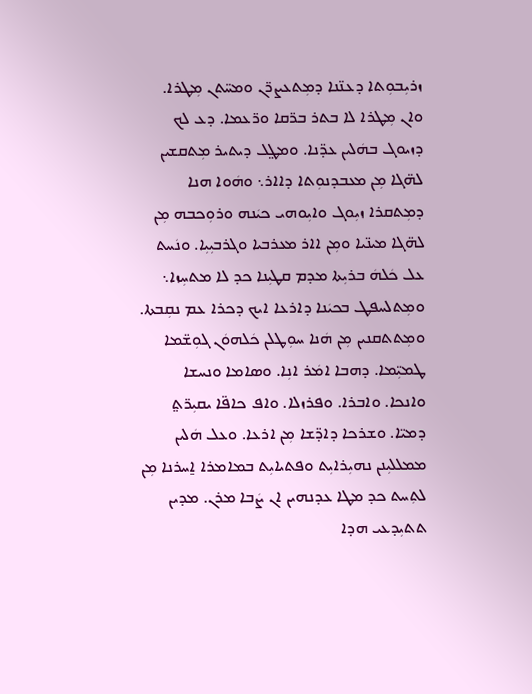ܙܪܝܼܒܘܼܬܐ ܕܥܢ̈ܢܐ ܕܡܼܬܥܨܪ̈ܢ ܘܡܚ̈ܬܢ ܡܼܛܪܐ. ܘܐܢ ܡܼܛܪܐ ܠܐ ܒܬܪ ܒܪ̈ܩܐ ܘܪ̈ܥܡܐ. ܕܥ ܠܟ ܕܙܝܘܓ ܒܗܿܠܝܢ ܥܕ̈ܢܐ. ܘܡܛ݀ܠ ܕܝܬܝܪ ܡܼܬܩܫܝܢ ܠܗ̈ܓܐ ܡܼܢ ܡܥܒܕܢܘܼܬܐ ܕܐܐܪ܆ ܘܗܿܘܐ ܗܢܐ ܕܡܼܬܩܪܐ ܙܝܼܘܓ ܘܐܝܼܘܗܝ ܟܝܿܢܗ ܘܪܘܼܟܒܗ ܡܼܢ ܠܗ̈ܓܐ ܡܝܢ̈ܝܐ ܘܡܼܢ ܐܐܪ ܡܥܪܒܝܐ ܘܓܪܒܝܼܝܼܐ. ܘܢܿܚܬ ܥܠ ܟܿܠܗܿ ܒܪܝܼܬܐ ܡܕܡ ܩܛܝܼܢܐ ܟܕ ܠܐ ܡܬܚܼܙܐ܆ ܘܡܼܬܠܚܦܛ ܒܟܝܿܢܐ ܕܐܪܥܐ ܐܝܟ ܕܟܪܐ ܥܡ ܢܩܼܒܬܐ. ܘܡܼܬܬܩܢܝܢ ܡܼܢ ܗܿܢܐ ܚܘܼܛܠܢ ܟܿܠܗܘܿܢ ܓܘܼܫ̈ܡܐ ܛܡܝܼ̈ܡܐ. ܕܗܒܐ ܐܡܿܪ ܐܢܼܐ. ܘܣܐܡܐ ܘܢܚܫܐ ܘܐܢܟܐ. ܘܐܒܪܐ. ܘܦܪܙܠܐ. ܘܐܦ ܟܐܦ̈ܐ ܝܩܝܼܪ̈ܬ݀ ܕܡܝ̈ܐ. ܘܫܪܟܐ ܕܐܕ̈ܫܐ ܡܼܢ ܐܪܥܐ. ܘܥܠ ܗܿܠܝܢ ܡܡܠܠܝܼܢܢ ܢܗܝܼܪܐܝܼܬ ܘܦܬܝܐܝܼܬ ܒܡܐܡܪܐ ܐ̱ܚܪܢܐ ܡܼܢ ܠܬܼܚܬ ܟܕ ܡܛܐ ܥܕܢܗܝܢ ܐܢ ܨܿܒܐ ܡܪܢ. ܡܕܝܢ ܬܬܝܼܕܥܝ ܗܕܐ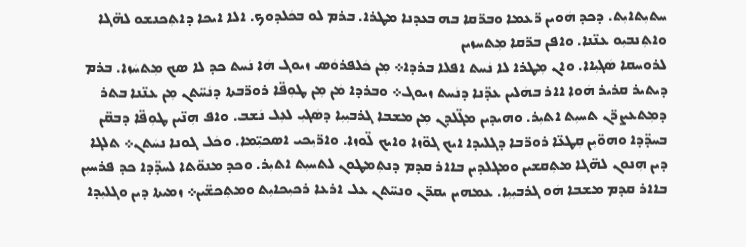ܚܬܝܼܬܐܝܼܬ. ܕܟܕ ܗܿܘܝܢ ܪ̈ܥܡܐ ܘܒܪ̈ܩܐ ܒܗ ܒܥܕܢܐ ܡܛܪܐ. ܒܪܡ ܠܘ ܒܟܿܠܕܘܟ. ܐܠܐ ܐܝܟܐ ܕܐܬܼܟܢܫܘ ܠܗ̈ܓܐ ܘܐܬܼܢܒܝܼܘ ܥܢ̈ܢܐ. ܘܐܦܢ ܒܪ̈ܩܐ ܡܼܬܚܙܝܢ
ܠܪܘܚܩܐ ܣܿܓܝܼܐܐ. ܘܐܢ ܡܼܛܪܐ ܠܐ ܢܿܚܬ ܐܦܠܐ ܒܪܕܐ܀ ܡܼܢ ܟܿܠܦܪܘܿܣ ܙܝܘܓ ܗܿܐ ܢܿܚܬ ܟܕ ܠܐ ܣܟ ܡܼܬܚܿܙܐ. ܒܪܡ ܕܝܬܝܪ ܩܪܝܪ ܗܿܘܐ ܐܐܪ ܒܗܿܠܝܢ ܥܕ̈ܢܐ ܕܢܿܚܬ ܙܝܘܓ܀ ܘܒܪܕܐ ܡܿܢ ܡܼܢ ܛܘܼܦ̈ܐ ܪܘܪ̈ܒܬܐ ܕܢܿܚ̈ܬܢ ܡܼܢ ܥܢ̈ܢܐ ܒܬܪ ܕܡܼܬܥܨܪ̈ܢ ܬܚܝܼܬ ܐܬܝܼܪ. ܘܗܝܕܝܢ ܡܓ̈ܠܕܢ ܡܼܢ ܡܫܒܐ ܓܪܒܝܼܝܼܐ ܕܣܿܓܝܼ ܠܥܼܠ ܢܿܫܒ. ܘܐܦ ܗܼܢ̈ܝܢ ܛܘܼܦ̈ܐ ܕܒܩ̈ܢ ܒܚܕ̈ܕܐ ܘܗܘ̈ܝܼܢ ܩܼܛܥ̈ܐ ܪܘܪ̈ܒܐ ܕܓܠܝܕܐ ܐܝܟ ܓܘ̈ܙܐ ܘܐܝܟ ܠ̈ܘܙܐ. ܘܐܪ̈ܝܼܟܝ ܐܣܟܝܼ̈ܡܐ. ܘܟܿܠ ܓܘܢܐ ܢܚܿܬܢ܀ ܬܠܓܐ ܕܝܢ ܗܼܢܘܢ ܠܗ̈ܓܐ ܡܬܼܩܫܝܢ ܘܡܓܠܕܝܢ ܒܐܐܪ ܩܕܡ ܕܢܬܼܡܛܘܢ ܠܬܚܝܼܬ ܐܬܝܼܪ. ܘܟܕ ܡܢܘ̈ܬܐ ܠܚܕ̈ܕܐ ܟܕ ܦܪܚܝܼܢ ܒܐܐܪ ܩܕܡ ܡܫܒܐ ܗܿܘ ܓܪܒܝܼܝܼܐ. ܥܡܗܝܢ ܝܩܪ̈ܢ ܘܢܚ̈ܬܢ ܥܠ ܐܪܥܐ ܪܟܝܼܟܐܝܼܬ ܘܡܬܼܟܫ̈ܝܢ܀ ܙܡܝܬܐ ܕܝܢ ܘܓܠܝܼܕܐ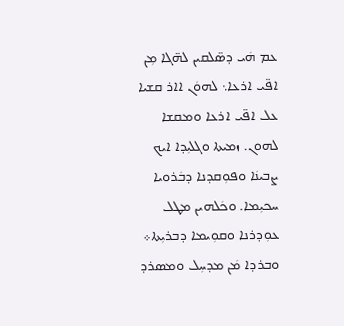ܥܡ ܗܿܝ ܕܣ̈ܠܩܝܢ ܠܗ̈ܓܐ ܡܼܢ ܐܦ̈ܝ ܐܪܥܐ܆ ܠܗܘܿܢ ܐܐܪ ܩܫܝܐ ܥܠ ܐܦ̈ܝ ܐܪܥܐ ܘܡܩܫܐ ܠܗܘܢ. ܙܡܝܬܐ ܘܓܠܝܼܕܐ ܐܝܟ ܨܒܝܢܿܐ ܘܦܘܼܩܕܢܐ ܕܒܿܪܘܝܐ ܚܟܝܼܡܐ. ܘܟܿܠܗܝܢ ܡܛܠ ܥܘܼܕܪܢܐ ܘܩܘܼܝܡܐ ܕܒܪܝܼܬܐ܀ ܘܒܪܕܐ ܡܿܢ ܡܕܚܼܠ ܘܡܣܪܕ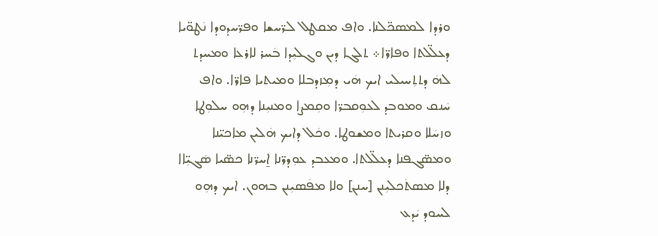ܘܪܕܐ ܠܡܣܟ̈ܠܢܐ. ܘܐܦ ܡܩܛܠ ܠܪ̈ܚܫܐ ܘܦܪ̈ܚܕܘܕܐ ܢܿܛܘ̈ܝܐ ܕܥܠ̈ܠܬܐ ܘܦܐܪ̈ܐ܀ ܬܠܓܐ ܕܝܢ ܘܓܠܝܼܕܐ ܒܿܚܪ ܠܐܪܥܐ ܘܡܚܕܬ ܠܗܿ ܕܬܬܼܚܝܠܝ ܐܝܟ ܗܿܝ ܕܡܼܙܕܒܠܐ ܘܡܝܬܝܐ ܦܐܪ̈ܐ. ܘܐܦ ܚܿܢܩ ܘܡܘܒܕ ܠܥܘܼܩܒܪ̈ܐ ܘܩܼܡܨܐ ܘܡܢܝܼܢܐ ܕܗܼܘ ܚܠܘܼܛܐ ܘܙܚܿܠܐ ܘܩܪܝܬܐ ܘܡܫܘܛܐ. ܘܟܿܠ ܕܐܝܟ ܗܿܠܝܢ ܡܐܟܝ̈ܢܐ ܘܡܣ̈ܓܦܢܐ ܕܥܠ̈ܠܬܐ. ܘܡܥܒܕ ܥܘܼܕܪ̈ܢܐ ܐ̱ܚܪ̈ܢܐ ܟܣ̈ܝܐ ܣܿܓܝܼ̈ܐܐ ܕܠܐ ܡܣܬܿܟܠܝܼܢܢ [ܚܢܢ] ܘܠܐ ܡܦܿܣܝܼܢܢ ܒܗܘܢ. ܐܝܟ ܕܗܼܘ ܠܚܘܕ ܝܿܕܥ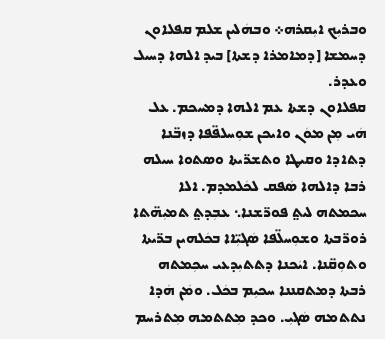ܘܒܪܝܼܟ ܐܝܼܩܪܗ܀ ܘܒܗܿܠܝܢ ܫܠܡ ܩܦܠܐܘܢ ܕܚܡܫܐ [ܕܡܐܡܪܐ ܕܫܬܐ] ܒܝܕ ܐܠܗܐ ܕܚܝܠ ܘܥܕܪ.
ܩܦܠܐܘܢ ܕܫܬܐ ܥܡ ܐܠܗܐ ܕܡܚܟܡ. ܥܠ ܗܿܝ ܡܼܢ ܡܘܿܢ ܘܐܝܟܢ ܫܘܼܚܠܦ̈ܦܐ ܕܙܒ̈ܢܐ ܕܬܐܕܐ ܘܩܝܛܐ ܘܬܫܪ̈ܝܬܐ ܘܣܬܘܐ ܚܝܠܗ ܪܒܐ ܕܐܠܗܐ ܣܿܦܩ ܠܟܿܠܡܕܡ. ܐܠܐ ܚܟܡܬܗ ܠܝܬ݀ ܦܘܪ̈ܫܢܐ܆ ܥܒܼܕܬ݀ ܬܡܝܼܗ̈ܬܐ ܪܘܪ̈ܒܬܐ ܘܫܘܼܚܠ̈ܦܐ ܣܿܓܝܼ̈ܐܐ ܒܟܿܠܗܝܢ ܒܪ̈ܝܬܐ ܘܬܘܼܩ̈ܢܐ. ܐܝܿܟܢܐ ܕܬܬܝܼܕܥܝ ܚܟܼܡܬܗ ܪܒܬܐ ܕܡܬܩܢܢܐ ܚܟܝܼܡ ܒܟܿܠ. ܘܡܿܢ ܗܿܕܐ ܢܬܬܡܗ ܣܿܓܝܼ. ܘܟܕ ܡܼܬܬܡܗ ܡܼܬܪܚܡ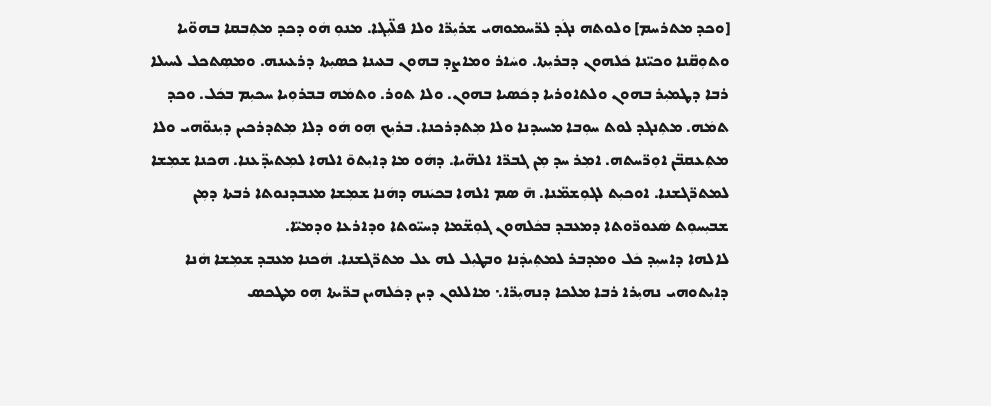[ܘܟܕ ܡܬܪܚܡ] ܘܠܘܬܗ ܢܓܿܕ ܠܪ̈ܚܡܘܗܝ ܫܪܝܼܪ̈ܐ ܘܠܐ ܦܠ̈ܝܼܓܐ. ܡܢܘܼ ܗܿܘ ܕܟܕ ܡܬܼܒܩܐ ܒܗܘ̈ܝܐ ܘܬܘܼܩ̈ܢܐ ܘܟܝ̈ܢܐ ܟܿܠܗܘܢ ܕܒܪܝܼܬܐ. ܘܚܿܐܪ ܘܡܐܨܕ ܒܗܘܢ ܒܥܝܢܐ ܟܣܝܼܬܐ ܕܪܥܝܢܗ. ܘܡܣܼܬܟܠ ܠܚܝܠܐ ܪܒܐ ܕܛܡܝܼܪ ܒܗܘܢ ܘܠܬܐܘܪܝܐ ܕܟܿܣܝܐ ܒܗܘܢ. ܘܠܐ ܬܘܪ. ܘܬܡܿܗ ܒܒܪܘܼܝܐ ܚܟܝܼܡ ܒܟܿܠ. ܘܟܕ ܬܡܿܗ. ܡܬܼܢܓܕ ܠܘܬ ܚܘܼܒܐ ܡܚܝܕܢܐ ܘܠܐ ܡܼܬܕܪܟܢܐ. ܒܪܝܼܟ ܗܼܘ ܗܿܘ ܕܠܐ ܡܼܬܕܪܟܝܢ ܕܝܼܢܘ̈ܗܝ ܘܠܐ ܡܬܼܥܩܒ̈ܢ ܐܘܼܪ̈ܚܬܗ. ܐܡܼܪ ܚܕ ܡܼܢ ܓܒܪ̈ܐ ܐܠܗ̈ܝܐ. ܕܗܿܘ ܡܐ ܕܐܝܼܬܘ̄ ܐܠܗܐ ܠܡܼܬܝܕ̈ܥܢܐ. ܗܟܢܐ ܫܡܼܫܐ ܠܡܬܪ̈ܓܫܢܐ. ܐܘܟܝܼܬ ܠܓܘܼܫܡ̈ܢܐ. ܗ̄ ܣܡ ܐܠܗܐ ܒܟܝܿܢܗ ܕܗܿܢܐ ܫܡܼܫܐ ܡܥܒܕܢܘܬܐ ܪܒܬܐ ܕܡܼܢ ܫܒܝܼܚܘܼܬ ܣܿܥܘܪ̈ܘܬܐ ܕܡܥܒܕ ܒܟܿܠܗܘܢ ܓܘܼܫ̈ܡܐ ܕܚܝ̈ܘܬܐ ܘܕܐܪܥܐ ܘܕܡܝ̈ܐ.
ܠܐܠܗܐ ܕܐܚܝܼܕ ܟܿܠ ܘܡܕܒܪ ܠܡܬܼܝܕ݁ܢܐ ܘܒܛܝܼܠ ܠܗ ܥܠ ܡܬܪ̈ܓܫܢܐ. ܗܿܟܢܐ ܡܥܒܕ ܫܡܼܫܐ ܗܿܢܐ ܕܐܝܼܬܘܗܝ ܢܗܝܼܪܐ ܪܒܐ ܡܠܟܐ ܕܢܗܝܼܪ̈ܐ܆ ܡܐܠܠܘܢ ܕܝܢ ܕܟܿܠܗܝܢ ܒܪ̈ܝܬܐ ܗܼܘ ܡܛܟܣ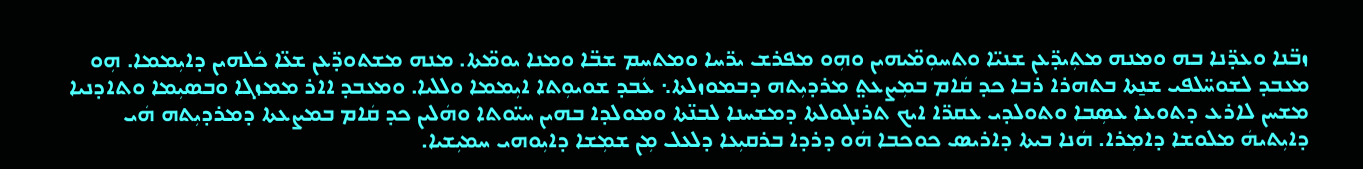ܙܒ̈ܢܐ ܘܥܕ̈ܢܐ ܒܗ ܘܡܢܗ ܡܬܼܝܕ̈ܥܢ ܫܢܝ̈ܐ ܘܬܚܘܼܡ̈ܝܗܝܢ ܘܗܼܘ ܡܦܪܫ ܝܪ̈ܚܐ ܘܡܬܚܡ ܫܒ̈ܐ ܘܡܢܐ ܝܘܡ̈ܬܐ. ܡܢܗ ܡܫܬܘܕ̈ܥܢ ܫܥ̈ܐ ܟܿܠܗܝܢ ܕܐܝܼܡܡܐ. ܗܼܘ ܡܥܒܕ ܠܫܘܚ̈ܠܦܝ ܫܢ̱ܬܐ ܒܬܗܪܐ ܪܒܐ ܟܕ ܩܿܐܡ ܒܡܼܨܥܬ݀ ܡܪܕܝܼܬܗ ܕܒܡܘܙܠܬܐ܆ ܥܿܒܕ ܫܘܝܘܼܬܐ ܐܝܼܡܡܐ ܘܠܠܝܐ. ܘܡܥܒܕ ܐܐܪ ܡܡܙܓܐ ܘܒܣܝܼܡܐ ܘܬܐܕܢܝܐ ܡܫܚܢ ܠܐܪܥ ܕܬܘܥܐ ܥܣܼܒܐ ܘܬܘܠܕܝ ܥܩܪ̈ܐ ܐܝܟ ܬܪܢܓܘܠܬܐ ܕܡܫܚܢܐ ܠܒܢ̈ܬܐ ܘܡܘܠܕܐ ܒܗܝܢ ܚܝ̈ܘܬܐ ܘܗܿܠܝܢ ܟܕ ܩܿܐܡ ܒܡܨܥܬܐ ܕܡܪܕܝܼܬܗ ܗܿܝ ܕܐܝܼܬܝܗܿ ܡܠܘܫܐ ܕܐܡܼܪܐ. ܗܿܢܐ ܒܝܬܐ ܕܐܪܝܣ ܟܘܟܒܐ ܗܿܘ ܕܪܕܐ ܒܪܩܝܼܥܐ ܕܠܥܠ ܡܼܢ ܫܡܼܫܐ ܕܐܝܼܘܗܝ ܚܡܝܼܫܝܐ.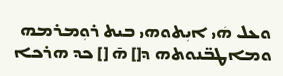ܘܥܠ ܗܿܝ ܐܝܼܬܘܗܝ ܒܝܬ ܪܘܼܡܪܡܗ ܘܡܐܛܒ̈ܢܘܬܗ ܕ[] ܗ̄ [] ܟܕ ܗܪܟܐ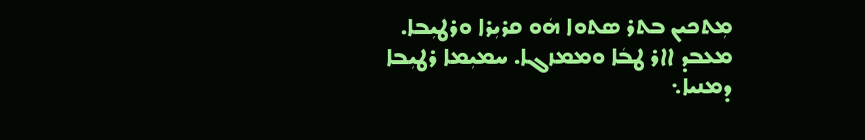ܡܼܬܟܝܢ ܒܬܪ ܣܬܘܐ ܗܿܘ ܩܪܝܼܪܐ ܘܪܛܝܼܒܐ. ܡܥܒܕ ܐܐܪ ܛܒܿܐ ܘܡܡܙܓܐ. ܚܡܝܼܡܐ ܪܛܝܼܒܐ ܕܡܢܝܐ܆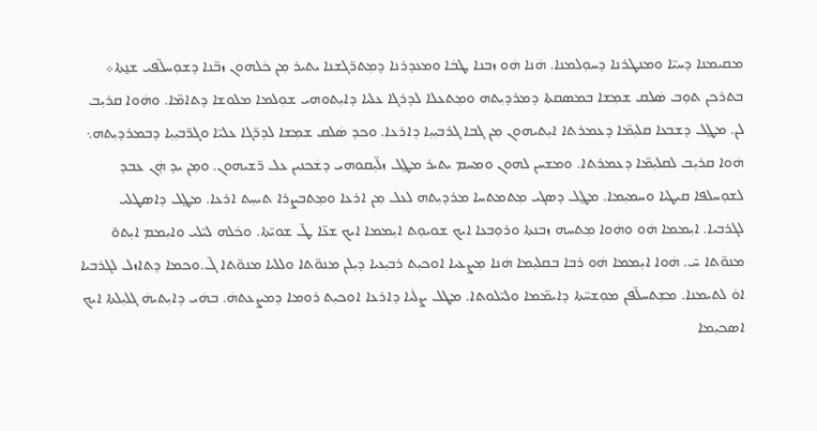ܡܩܝܡܢܐ ܕܚܝ̈ܐ ܘܡܢܛܪܢܐ ܕܚܘܼܠܡܢܐ. ܗܿܢܐ ܗܿܘ ܙܒܢܐ ܛܒܿܐ ܘܡܥܕܪܢܐ ܕܡܼܬܪ̈ܓܫܢܐ ܝܬܝܪ ܡܼܢ ܟܿܠܗܘܢ ܙܒ̈ܢܐ ܕܫܘܼܚܠ̈ܦܝ ܫܢ̱ܬܐ܀ ܒܬܪܟܢ ܬܘܼܒ ܣܿܠܩ ܫܡܼܫܐ ܒܡܣܩܬܐ ܕܡܪܕܝܼܬܗ ܘܡܼܬܥܠܐ ܠܕܪܓܐ ܥܠܝܐ ܕܐܝܼܬܘܗܝ ܫܘܼܠܡܐ ܡܠܘܫܐ ܕܬܐܡ̈ܐ. ܘܗܿܘܐ ܩܪܝܼܒ ܠܢ. ܡܛ݀ܠ ܕܫܒܥܐ ܩܠܝܼܡ̈ܐ ܕܥܡܪܬܐ ܐܝܼܬܝܗܘܢ ܡܼܢ ܓܒܐ ܓܪܒܝܼܝܼܐ ܕܐܪܥܐ. ܘܟܕ ܣܿܠܩ ܫܡܼܫܐ ܠܕܪ̈ܓܐ ܥܠܝ̈ܐ ܘܓܪ̈ܒܝܼܝܼܐ ܕܒܡܪܕܝܼܬܗ܆ ܗܿܘܐ ܩܪܝܼܒ ܠܩܠܝܼܡ̈ܐ ܕܥܡܪܬܐ. ܘܡܫܚܢ ܠܗܘܢ ܘܡܚܡ ܝܬܝܪ ܡܛ݀ܠ ܙܠ̈ܝܼܩܘܗܝ ܕܫܿܟܢܝܢ ܥܠ ܪ̈ܫܝܗܘܢ. ܘܡܼܢ ܝܕ ܗ̣ܿܢ ܥܒܕ ܠܫܘܼܚܠܦܐ ܩܝܛܝܐ ܘܚܡܝܼܡܐ. ܡܛ݀ܠ ܕܣܓܝ ܡܼܬܡܬܚܐ ܡܪܕܝܼܬܗ ܠܥܠ ܡܼܢ ܐܪܥܐ ܘܡܼܬܒܨܪܐ ܬܝܚܼܬ ܐܪܥܐ. ܡܛ݀ܠ ܕܐܣܛܠܝ ܠܓܪܒܝܐ. ܐܝܼܡܡܐ ܗܿܘ ܘܗܿܘܐ ܡܼܬܚܗ ܙܒܢܬܐ ܘܪܘܼܒܥܐ ܐܝܟ ܫܘܝܘܼܬ ܐܝܼܡܡܐ ܐܝܟ ܫܥ̈ܐ ܛ̄ ܫܘܝ̈ܬܐ. ܘܟܿܠܗ ܠܝ̈ܠܝ ܘܐܝܼܡܡ ܐܝܼܬܘ̄ ܡܢܘ̈ܬܐ ܚ̄. ܗܿܘܐ ܐܝܼܡܡܐ ܗܿܘ ܪܒܐ ܒܩܠܝܼܡܐ ܗܿܢܐ ܡܼܨܥܝܐ ܐܘܟܝܼܬ ܪܒܝܼܥܝܐ ܕܝܼܠܢ ܡܢܘ̈ܬܐ ܘܠܠܝܐ ܡܢܘ̈ܬܐ ܓ̄.ܘܟܡܐ ܕܬܐܙܠ ܠܓܪܒܝܐ ܐܘܿ ܠܬܝܡܢܐ. ܡܫܼܬܚܠ̈ܦܢ ܡܘܼܫܚ̈ܬܐ ܕܐܝܡ̈ܡܐ ܘܠܝ̈ܠܘܬܐ. ܡܛܠ ܨܠܿܝܐ ܕܐܪܥܐ ܐܘܟܝܼܬ ܪܘܡܐ ܕܡܨܥܬܗܿ. ܒܗܿܝ ܕܐܝܼܬܝܗܿ ܓܠܝܼܠܬܐ ܐܝܟ ܐܣܟܝܼܡܐ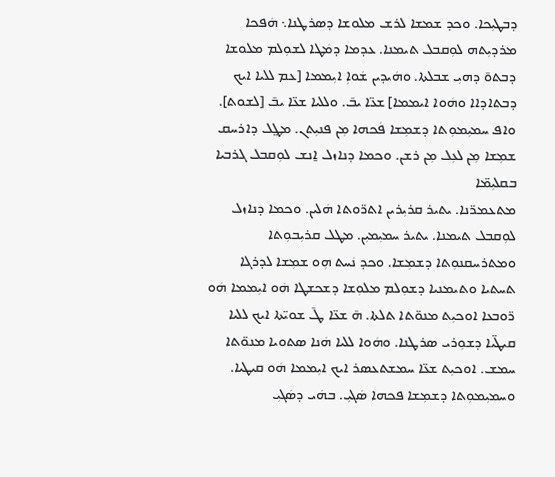ܕܒܛܝܼܟܐ. ܘܟܕ ܫܡܫܐ ܠܪܫ ܡܠܘܫܐ ܕܣܪܛܢܐ܆ ܗܿܦܟܐ ܡܪܕܝܼܬܗ ܠܘܼܩܒܠ ܬܝܡܢܐ. ܥܕܡܐ ܕܡܿܛܐ ܠܫܘܼܠܡ ܡܠܘܫܐ ܕܒܬܘ̄ ܕܗܝܼ ܫܒܠܬܐ. ܘܗܿܝܕܝܢ ܫܿܘܐܼ ܐܝܼܡܡܐ [ܥܡ ܠܠܝܐ ܐܝܟ ܕܒܬܐܕܐܐ ܘܗܿܘܐ ܐܝܡܡܐ] ܫܥ̈ܐ ܝܒ̄. ܘܠܠܝܐ ܫܥ̈ܐ ܝܒ̄ [ܠܫܘܬ]. ܘܐܦ ܚܡܝܼܡܘܼܬܐ ܕܫܡܼܫܐ ܦܿܟܗܐ ܡܼܢ ܦܢܝܼܬܢ. ܡܛ݀ܠ ܕܐܪܚܩ ܫܡܼܫܐ ܡܼܢ ܠܥܼܠ ܡܼܢ ܪܫܢ. ܘܟܡܐ ܕܢܐܙܠ ܐ̱ܢܫ ܠܘܼܩܒܠ ܓܪܒܝܐ ܒܩܠܝܼܡ̈ܐ
ܡܬܥܡܪ̈ܢܐ. ܝܬܝܪ ܩܪܝܼܪܝܢ ܐܬܪ̈ܘܬܐ ܗܿܠܝܢ. ܘܟܡܐ ܕܢܐܙܠ ܠܘܼܩܒܠ ܬܝܡܢܐ. ܝܬܝܪ ܚܡܝܼܡܝܼܢ. ܡܛܠ ܩܪܝܼܒܘܼܬܐ ܘܡܬܪܚܩܢܘܼܬܐ ܕܫܡܼܫܐ. ܘܟܕ ܢܿܚܬ ܗܼܘ ܫܡܼܫܐ ܠܕܪܓܐ ܬܚܬܝܐ ܘܬܝܡܢܝܐ ܕܫܘܼܠܡ ܡܠܘܼܫܐ ܕܫܟܫܛܐ ܗܿܘ ܐܝܼܡܡܐ ܗܿܘ ܪ̈ܘܒܥܐ ܐܘܟܝܼܬ ܡܢܘ̈ܬܐ ܬܠܬܐ. ܗ̄ ܫܥ̈ܐ ܛ̄ ܫܘܝ̈ܬܐ ܐܝܟ ܠܠܝܐ ܩܝܛ̈ܝܐ ܕܫܘܼܪܝ ܣܪܛܢܐ. ܘܗܿܘܐ ܠܠܝܐ ܗܿܢܐ ܣܬܘܝܐ ܡܢܘ̈ܬܐ ܚܡܫ. ܐܘܟܝܼܬ ܫܥ̈ܐ ܚܡܫܬܥܣܪ ܐܝܟ ܐܝܼܡܡܐ ܗܿܘ ܩܝܛܝܐ. ܘܚܡܝܼܡܘܼܬܐ ܕܫܡܼܫܐ ܦܟܗܐ ܣܿܓܝܼ. ܒܗܿܝ ܕܣܿܓܝܼ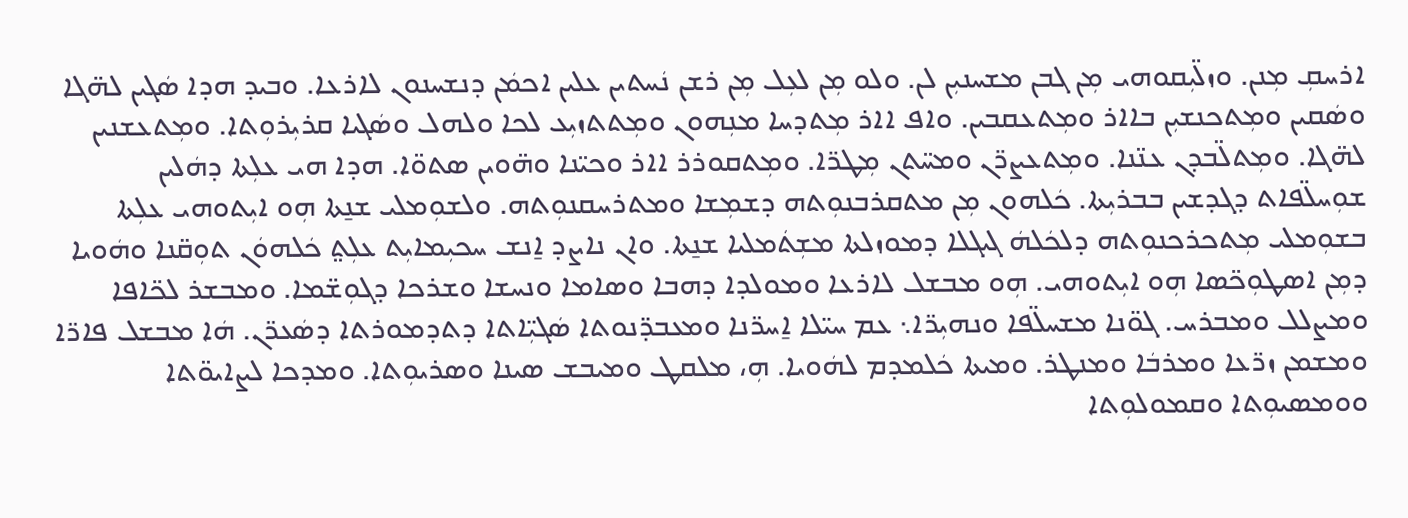ܐܪܚܩܼ ܡܼܢܢ. ܘܙܠ̈ܝܼܩܘܗܝ ܡܼܢ ܓܒܢ ܡܫܚܢܝܼܢ ܠܢ. ܘܠܘ ܡܼܢ ܠܥܼܠ ܡܼܢ ܪܫܢ ܢܿܚܬܝܢ ܥܠܝܢ ܐܟܡܿܢ ܕܢܫܚܢܘܢ ܠܐܪܥܐ. ܘܒܝܕ ܗܕܐ ܣܿܓܝܢ ܠܗ̈ܓܐ ܘܣܿܩܝܢ ܘܡܼܬܟܢܫܝܼܢ ܒܐܐܪ ܘܡܼܬܥܩܒܝܢ. ܘܐܦ ܐܐܪ ܡܼܬܕܚܐ ܡܢܼܗܘܢ ܘܡܼܬܬܙܝܼܥ ܠܟܐ ܘܠܗܠ ܘܣܿܓܝܐ ܩܪܝܼܪܘܼܬܐ. ܘܡܼܬܥܫܢܝܢ ܠܗ̈ܓܐ. ܘܡܼܬܠ̈ܒܕܢ ܥܢ̈ܢܐ. ܘܡܼܬܥܨܪ̈ܢ ܘܡܚ̈ܬܢ ܡܼܛܪ̈ܐ. ܘܡܼܬܩܘܪܪ ܐܐܪ ܘܟܝ̈ܢܐ ܘܗ̈ܘܝܢ ܣܬܘ̈ܐ. ܗܕܐ ܗܝ ܥܠܼܬܐ ܕܗܿܠܝܢ ܫܘܼܚܠ̈ܦܐܬ ܕܓܕܫܝܢ ܒܒܪܝܼܬܐ. ܟܿܠܗܘܢ ܡܼܢ ܡܬܩܪܒܢܘܼܬܗ ܕܫܡܼܫܐ ܘܡܬܪܚܩܢܘܼܬܗ. ܘܠܫܘܼܡܠܝ ܫܢ̱ܬܐ ܗܼܘ ܐܝܼܬܘܗܝ ܥܠܼܬܐ ܒܫܘܼܡܠܝ ܡܼܬܟܪܟܢܘܼܬܗ ܕܠܟܿܠܗܿ ܓܝܓܠܐ ܕܡܘܙܠܬܐ ܡܫܼܬܿܡܠܝܐ ܫܢ̱ܬܐ. ܘܐܢ ܢܐܨܕ ܐ̱ܢܫ ܚܟܝܼܡܐܝܼܬ ܥܠܼܬ݀ ܟܿܠܗܘܿܢ ܬܘܼܩ̈ܢܐ ܘܗܿܘܝܐ ܕܡܼܢ ܐܣܛܘܼܟ̈ܣܐ ܗܼܘ ܐܝܼܬܘܗܝ. ܗܼܘ ܡܒܫܠ ܠܐܪܥܐ ܘܡܘܠܕܐ ܕܗܒܐ ܘܣܐܡܐ ܘܢܚܫܐ ܘܫܪܟܐ ܕܓܘܼܫ̈ܡܐ. ܘܡܒܫܪ ܠܟ̈ܐܦܐ ܘܡܨܠܠ ܘܡܒܪܚ. ܓܘ̈ܢܐ ܡܫܚܠ̈ܦܐ ܘܢܗܝܼܪ̈ܐ܆ ܥܡ ܚܝ̈ܠܐ ܐ̱ܚܪ̈ܢܐ ܘܡܥܒܕ̈ܢܘܬܐ ܣܿܓܝܼ̈ܐܬܐ ܕܬܕܡܘܪܬܐ ܕܣܿܥܪ̈ܢ. ܗܿܐ ܡܒܫܠ ܦܐܪ̈ܐ ܘܡܫܡܢ ܙܪ̈ܥܐ ܘܡܪܒܿܐ ܘܡܢܛܪ. ܘܡܝܬܐ ܟܿܠܡܕܡ ܠܗܿܘܝܐ. ܗܼ، ܡܠܩܛ ܘܡܝܒܫ ܣܝܢܐ ܘܣܪܝܘܼܬܐ. ܘܡܕܟܐ ܠܨܐܝܘ̈ܬܐ ܘܘܡܣܝܘܼܬܐ ܘܩܡܘܠܘܼܬܐ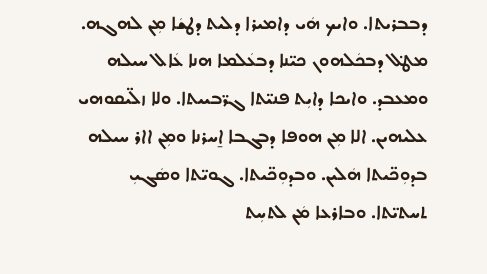ܕܒܒܪܝܬܐ. ܘܐܝܟ ܗܿܝ ܕܐܡܝܪܐ ܕܠܝܬ ܕܛܫܿܐ ܡܼܢ ܠܗܓܗ. ܡܛ݀ܠ ܕܒܟܿܠܗܘܢ ܟܝ̈ܢܐ ܕܒܥܿܠܡܐ ܗܢܐ ܥܿܐܠ ܚܝܠܗ ܘܡܥܒܕ. ܘܐܝܟܐ ܕܐܝܼܬ ܦܢܝ̈ܬܐ ܓܪ̈ܒܝܝܬܐ. ܘܠܐ ܙܠ̈ܝܩܘܗܝ ܥܠܝܗܝܢ. ܐܠܐ ܡܼܢ ܗܘܦܐ ܕܒܓܒܐ ܐ̱ܚܪܢܐ ܘܡܼܢ ܐܐܪ ܚܝܠܗ ܒܕܘܼܟ̈ܝܬܐ ܗܿܠܝܢ. ܘܒܕܘܼܟ̈ܝܬܐ. ܓܘܝ̈ܬܐ ܘܣܿܓܝܼ ܬܚܬܝ̈ܬܐ. ܘܒܐܪܥܐ ܡܿܢ ܠܬܚܼܬ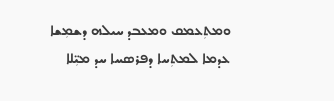ܘܡܬܼܥܡܩ ܘܡܥܒܕ ܚܝܠܗ ܕܫܡܼܫܐ ܥܕܡܐ ܠܡܬܼܚܐ ܕܦܪܣܚܐ ܚܕ ܡܝܼ̈ܠܐ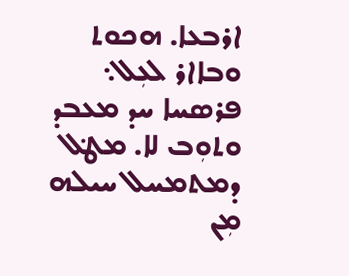ܐܪܒܥܐ. ܗܟܘܬ ܘܒܐܐܪ ܠܥܼܠ܆ ܦܪܣܚܐ ܚܕ ܡܥܒܕ ܘܬܘܼܒ ܠܐ. ܡܛ݀ܠ ܕܡܬܡܚܠ ܚܝܠܗ ܡܼܢ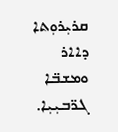ܩܪܝܼܪܘܼܬܐ ܕܐܐܪ ܘܡܫܒ̈ܐ ܓܪ̈ܒܝܼܝܼܐ.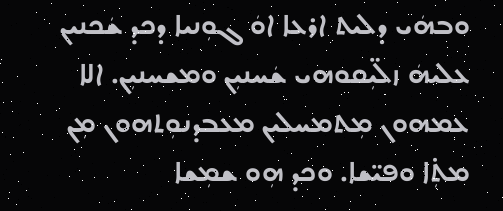ܘܒܗܿܝ ܕܠܝܬ ܐܪܥܐ ܐܘܿ ܓܘܼܢܝܐ ܕܟܕ ܫܿܟܢܝܢ ܥܠܝܗܿ ܙܠ̈ܝܼܩܘܗܝ ܫܿܚܢܝܼܢ ܘܡܫܚܢܝܼܢ. ܐܠܐ ܥܡܗܘܢ ܡܼܬܡܚܠܝܢ ܡܥܒܕܢܘܼܬܗܘܢ ܡܼܢ ܡܬܼ̇ܐ ܘܦܝ̈ܫܐ. ܘܟܕ ܗܼܘ ܫܡܼܫܐ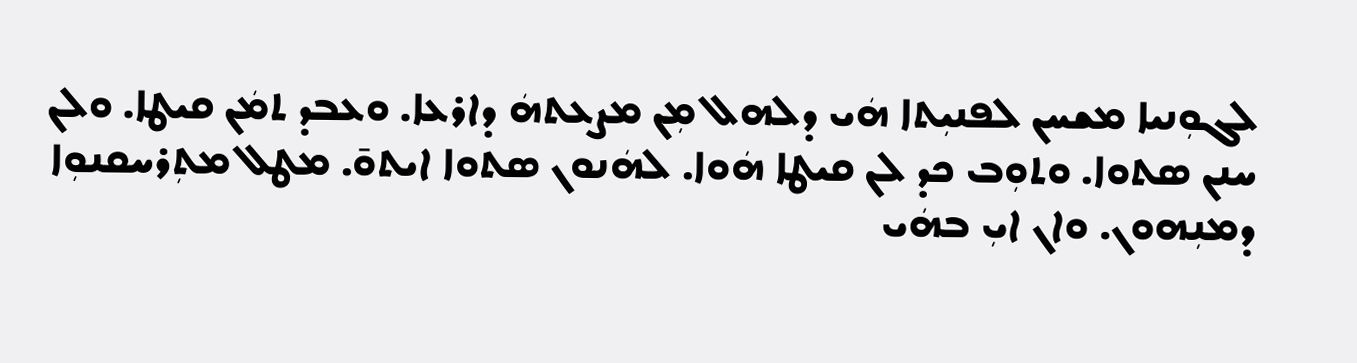ܠܓܘܼܢܝܐ ܡܫܚܢ ܠܦܢܝܼܬܐ ܗܿܝ ܕܠܗܠ ܡܼܢ ܡܨܥܬܗܿ ܕܐܪܥܐ. ܘܥܒܕ ܬܡܿܢ ܩܝܛܐ. ܘܠܢ ܚܢܢ ܣܬܘܐ. ܘܬܘܼܒ ܟܕ ܠܢ ܩܝܛܐ ܗܿܘܐ. ܠܗܿܢܘܢ ܣܬܘܐ ܐܝܬܘ̄. ܡܛܠ ܡܬܼܪܚܩܢܘܼܐ ܕܡܢܼܗܘܢ. ܘܐܢ ܐܝܼ ܒܗܿܝ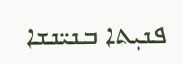ܦܢܝܼܬܐ ܒܢܝ̈ܢܫܐ